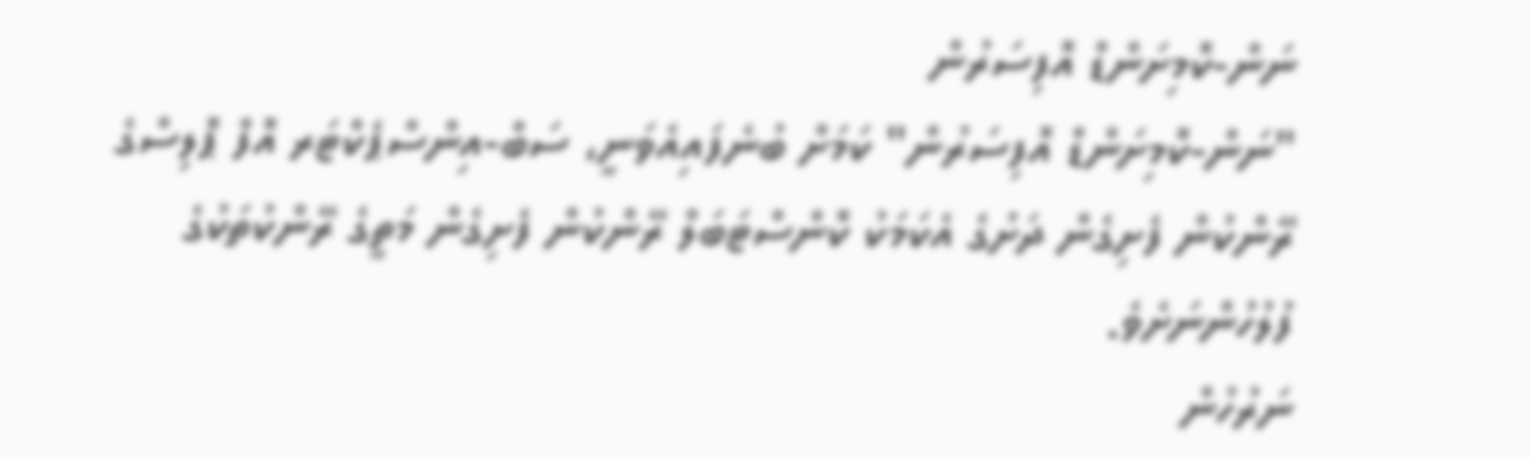ނަން-ކޮމިށަންޑް އޮފިސަރުން
"ނަން-ކޮމިށަންޑް އޮފިސަރުން" ކަމަށް ބުނެފައިއެވަނީ، ސަބް-އިންސްޕެކްޓަރ އޮފް ޕޮލިސްގެ ރޭންކުން ފެށިގެން ދަށުގެ އެކަމަކު ކޮންސްޓަބަލް ރޭންކުން ފެށިގެން މަތީގެ ރޭންކުތަކުގެ ފުލުހުންނަށެވެ.
ނަރުހުން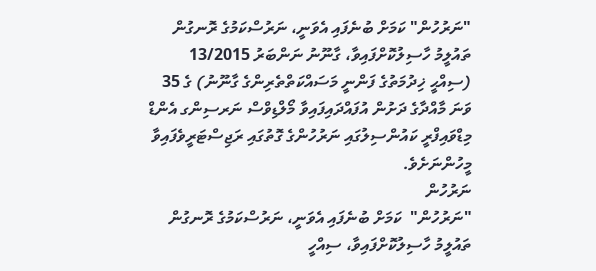"ނަރުހުން" ކަމަށް ބުނެފައި އެވަނީ، ނަރުސްކަމުގެ ރޮނގުން ތައުލީމު ހާސިލުކޮށްފައިވާ، ގާނޫނު ނަންބަރު 13/2015 (ސިއްޙީ ޚިދުމަތުގެ ފަންނީ މަސައްކަތްތެރިންގެ ގާނޫނު) ގެ 35 ވަނަ މާއްދާގެ ދަށުން އުފައްދައިފައިވާ މޯލްޑިވްސް ނަރސިންގ އެންޑް މިޑްވައިފްރީ ކައުންސިލުގައި ނަރުހުންގެ ގޮތުގައި ރަޖިސްޓަރީވެފައިވާ މީހުންނަށެވެ.
ނަރުހުން
"ނަރުހުން"  ކަމަށް ބުނެފައި އެވަނީ، ނަރުސްކަމުގެ ރޮނގުން ތައުލީމު ހާސިލުކޮށްފައިވާ، ސިއްހީ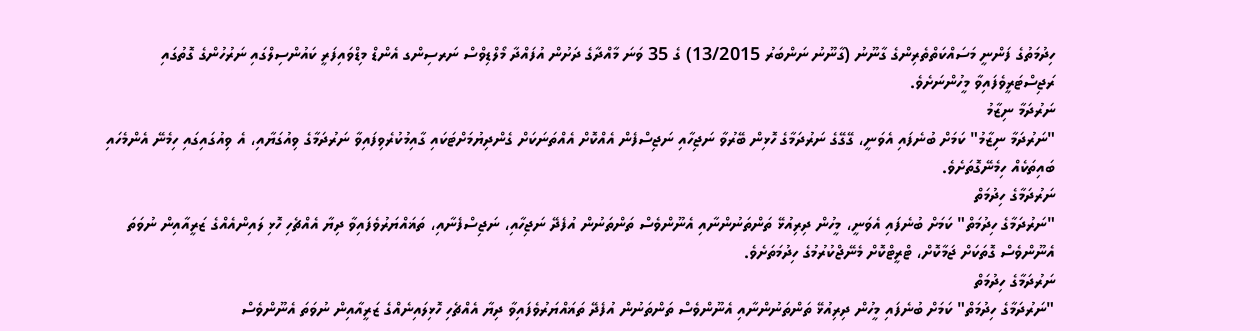ހިދުމަތުގެ ފަންނީ މަސައްކަތްތެރިންގެ ގާނޫނު (ގާނޫނު ނަންބަރު 13/2015) ގެ 35 ވަނަ މާއްދާގެ ދަށުން އުފައްދާ މޯލްޑިވްސް ނަރސިންގ އެންޑް މިޑްވައިފަރީ ކައުންސިލްގައި ނަރުހުންގެ ގޮތުގައި ރަޖިސްޓަރީވެފައިވާ މީހުންނަށެވެ.
ނަރުދަމާ ނިޒާމު
"ނަރުދަމާ ނިޒާމު" ކަމަށް ބުނެފައި އެވަނީ، ގޭގޭގެ ނަރުދަމާގެ ހޮޅިން ބޭރުވާ ނަޖިހާއި ނަޖިސްފެން އެއްކޮށް އެއްތަނަކަށް ގެންދިޔުމަށްޓަކައި ގާއިމުކުރެވިފައިވާ ނަރުދަމާގެ ވިއުގަޔާއި، އެ ވިއުގައިގައި ހިމެނޭ އެންމެހައި ބައިތަކެއް ހިމެނޭގޮތަށެވެ.
ނަރުދަމާގެ ހިދުމަތް
"ނަރުދަމާގެ ހިދުމަތް" ކަމަށް ބުނެފައި އެވަނީ، މީހުން ދިރިއުޅޭ ތަންތަނުންނާއި އެނޫންވެސް ތަންތަނުން އުފެދޭ ނަޖިހާއި، ނަޖިސްފެނާއި، ތަޣައްޔަރުވެފައިވާ ދިޔާ އެއްޗެހި ހޮޅި ލައިންއެއްގެ ޒަރީއާއިން ނުވަތަ އެނޫންވެސް ގޮތަކަށް ޖަމާކޮށް، ޓްރީޓްކޮށް މެނޭޖްކުރުމުގެ ހިދުމަތަށެވެ.
ނަރުދަމާގެ ހިދުމަތް
"ނަރުދަމާގެ ހިދުމަތް" ކަމަށް ބުނެފައި މީހުން ދިރިއުޅޭ ތަންތަނުންނާއި އެނޫންވެސް ތަންތަނުން އުފެދޭ ތަޣައްޔަރުވެފައިވާ ދިޔާ އެއްޗެހި ހޮޅިލައިނެއްގެ ޒަރީއާއިން ނުވަތަ އެނޫންވެސް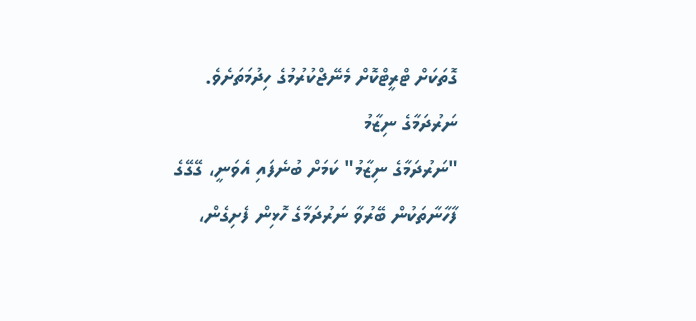ގޮތަކަށް ޓްރީޓްކޮށް މެނޭޖްކުރުމުގެ ހިދުމަތަށެވެ.
ނަރުދަމާގެ ނިޒާމު
"ނަރުދަމާގެ ނިޒާމު" ކަމަށް ބުނެފައި އެވަނީ، ގޭގޭގެ ފާހާނާތަކުން ބޭރުވާ ނަރުދަމާގެ ހޮޅިން ފެށިގެން،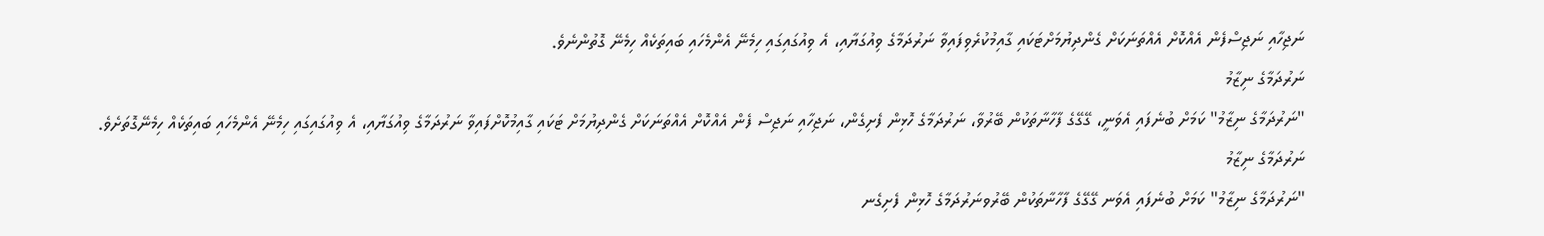ނަޖިހާއި ނަޖިސްފެން އެއްކޮށް އެއްތަނަކަށް ގެންދިޔުމަށްޓަކައި ގާއިމުކުރެވިފައިވާ ނަރުދަމާގެ ވިއުގަޔާއި، އެ ވިއުގައިގައި ހިމެނޭ އެންމެހައި ބައިތަކެއް ހިމެނޭ ގޮތުންނެވެ.
ނަރުދަމާގެ ނިޒާމު
"ނަރުދަމާގެ ނިޒާމު" ކަމަށް ބުނެފައި އެވަނީ، ގޭގޭގެ ފާހާނާތަކުން ބޭރުވާ، ނަރުދަމާގެ ހޮޅިން ފެށިގެން، ނަޖިހާއި ނަޖިސް ފެން އެއްކޮށް އެއްތަނަކަށް ގެންދިޔުމަށް ޓަކައި ގާއިމުކޮށްފައިވާ ނަރުދަމާގެ ވިއުގަޔާއި، އެ ވިއުގައިގައި ހިމެނޭ އެންމެހައި ބައިތަކެއް ހިމެނޭގޮތަށެވެ.
ނަރުދަމާގެ ނިޒާމު
"ނަރުދަމާގެ ނިޒާމު" ކަމަށް ބުނެފައި އެވަނ ގޭގޭގެ ފާހާނާތަކުން ބޭރުވނަރުދަމާގެ ހޮޅިން ފެށިގެނ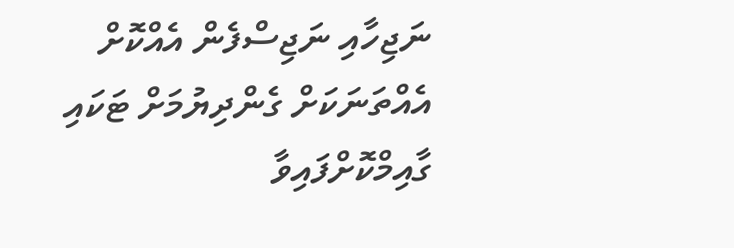ނަޖިހާއި ނަޖިސްފެން އެއްކޮށް އެއްތަނަކަށް ގެންދިޔުމަށް ޓަކައި ގާއިމްކޮށްފައިވާ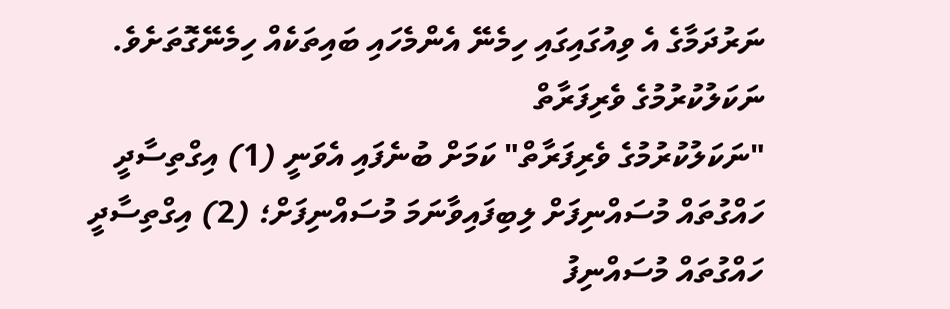ނަރުދަމާގެ އެ ވިއުގައިގައި ހިމެނޭ އެންމެހައި ބައިތަކެއް ހިމެނޭގޮތަށެވެ.
ނަކަލުކުރުމުގެ ވެރިފަރާތް
"ނަކަލުކުރުމުގެ ވެރިފަރާތް" ކަމަށް ބުނެފައި އެވަނީ (1) އިގްތިސާދީ ހައްގުތައް މުސައްނިފަށް ލިބިފައިވާނަމަ މުސައްނިފަށް؛ (2) އިގްތިސާދީ ހައްގުތައް މުސައްނިފު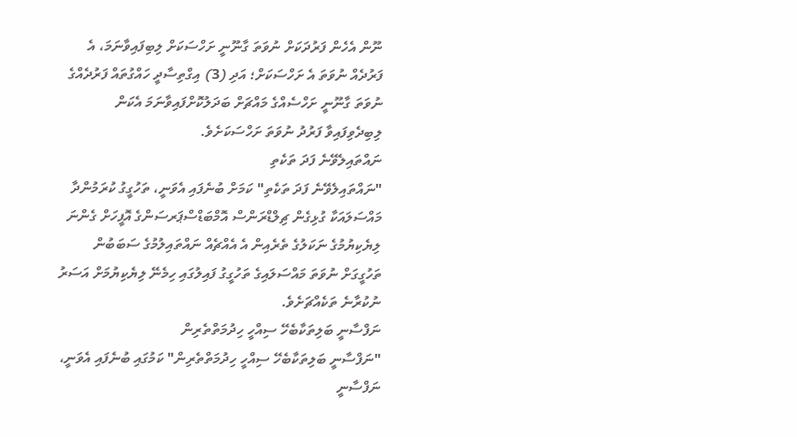ނޫން އެހެން ފަރުދަކަށް ނުވަތަ ގާނޫނީ ށަހްސަކަށް ލިބިފައިވާނަމަ، އެ ފަރުދެއް ނުވަތަ އެ ށަހްސަކަށް؛ އަދި (3) އިގްތިސާދީ ހައްގުތައް ފަރުދެއްގެ ނުވަތަ ގާނޫނީ ށަހްސެއްގެ މައްޗަށް ބަދަލުކޮށްފައިވާނަމަ އެކަން ލިބިދެވިފައިވާ ފަރުދު ނުވަތަ ށަހްސަކަށެވެ.
ނައްތައިލެވޭނެ ފަދަ ތަކެތި
"ނައްތައިލެވޭނެ ފަދަ ތަކެތި" ކަމަށް ބުނެފައި އެވަނީ، ތަހުގީގު ކުރަމުންދާ މައްސަލައަކާ ގުޅިގެން ޗިލްޑްރަންސް އޮމްބަޑްސްޕަރސަންގެ އޮފީހަށް ގެންނަ ލިޔެކިޔުމުގެ ނަކަލުގެ ތެރެއިން އެ އެއްޗެއް ނައްތައިލުމުގެ ސަބަބުން ތަހުގީގަށް ނުވަތަ މައްސަލައިގެ ތަހުގީގު ފައިލުގައި ހިމެނޭ ލިޔެކިޔުމަށް އަސަރު ނުކުރާނެ ތަކެއްޗަށެވެ.
ނަފްސާނީ ބަލިތަކާބެހޭ ސިއްހީ ހިދުމަތްތެރިން
"ނަފްސާނީ ބަލިތަކާބެހޭ ސިއްހީ ހިދުމަތްތެރިން" ކަމުގައި ބުނެފައި އެވަނީ، ނަފްސާނީ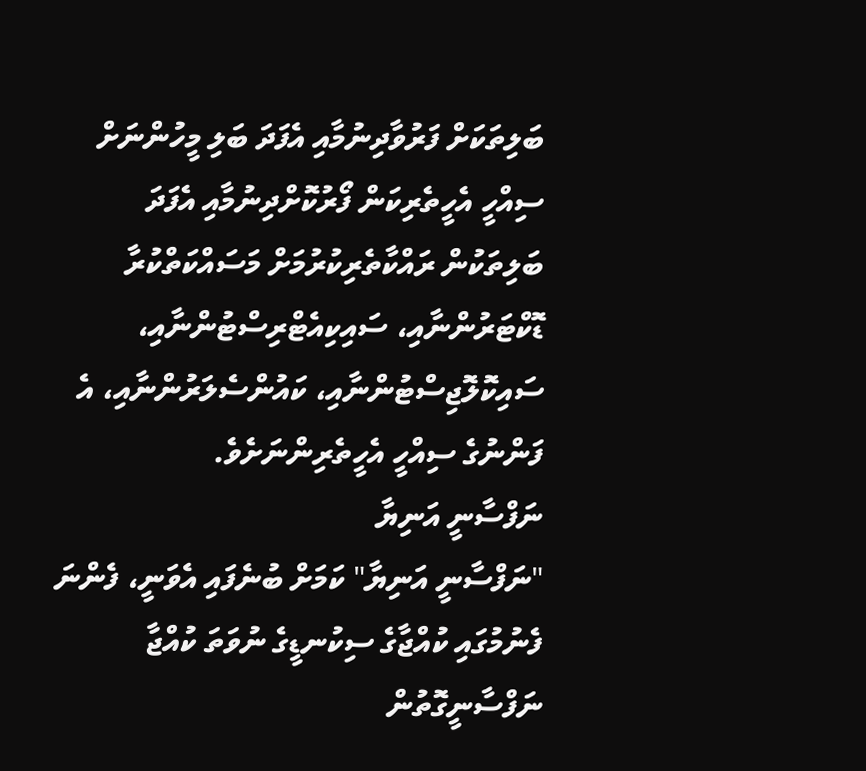ބަލިތަކަށް ފަރުވާދިނުމާއި އެފަދަ ބަލި މީހުންނަށް ސިއްހީ އެހީތެރިކަން ފޯރުކޮށްދިނުމާއި އެފަދަ ބަލިތަކުން ރައްކާތެރިކުރުމަށް މަސައްކަތްކުރާ ޑޮކްޓަރުންނާއި، ސައިކިއެޓްރިސްޓުންނާއި، ސައިކޮލޮޖިސްޓުންނާއި، ކައުންސެލަރުންނާއި، އެ ފަންނުގެ ސިއްހީ އެހީތެރިންނަށެވެ.
ނަފްސާނީ އަނިޔާ
"ނަފްސާނީ އަނިޔާ" ކަމަށް ބުނެފައި އެވަނީ، ފެންނަ ފެނުމުގައި ކުއްޖާގެ ސިކުނޑީގެ ނުވަތަ ކުއްޖާ ނަފްސާނީގޮތުން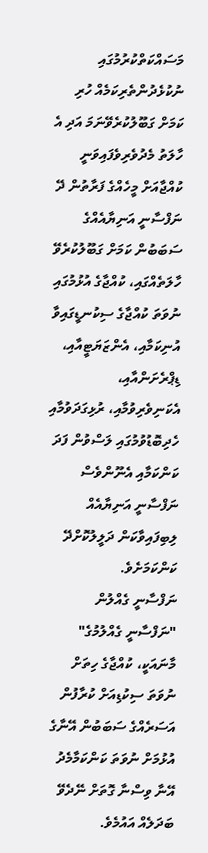މަސައްކަތްކުރުމުގައި ނުކުޅެދުންތެރިކަމެއް ހުރި ކަމަށް ގަބޫލުކުރެވޭނަމަ އަދި އެ ހާލަތު މެދުވެރިވެފައިވަނީ ކުއްޖާއަށް މީހެއްގެ ފަރާތުން ދޭ ނަފްސާނީ އަނިޔާއެއްގެ ސަބަބުން ކަމަށް ގަބޫލުކުރެވޭ ހާލަތެއްގައި، ކުއްޖާގެ އުޅުމުގައި ނުވަތަ ކުއްޖާގެ ސިކުނޑީގައިވާ އުނިކަމާއި، އެންޒަޔަޓީއާއި، ޑިޕްރެށަންއާއި، އެކަނިވެރިވުމާއި، ރުޅިގަދަވުމާއި ހެދިބޮޑުވުމުގައި ލަސްވުން ފަދަ ކަންކަމާއި އެނޫންވެސް ނަފްސާނީ އަނިޔާއެއް ލިބިފައިވާކަން ދަލީލުކޮށްދޭ ކަންކަމަށެވެ.
ނަފްސާނީ ގެއްލުން
"ނަފްސާނީ ގެއްލުމުގެ" މާނައަކީ، ކުއްޖާގެ ހިތަށް ނުވަތަ ސިކުޑިއަށް ކުރާފުން އަސަރެއްގެ ސަބަބުން އޭނާގެ އުޅުމަށް ނުވަތަ ކަންކަމާމެދު އޭނާ ވިސްނާ ގޮތަށް ނޭދެވޭ ބަދަލެއް އައުމެވެ.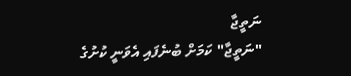ނަތީޖާ
"ނަތީޖާ" ކަމަށް ބުނެފައި އެވަނީ ކުށުގެ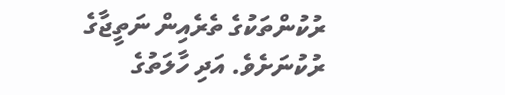ރުކުންތަކުގެ ތެރެއިން ނަތީޖާގެ ރުކުނަށެވެ. އަދި ހާލަތުގެ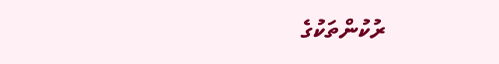ރުކުންތަކުގެ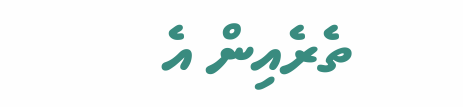ތެރެއިން އެ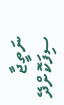ނަތީޖާ ސިފަކޮށްދޭ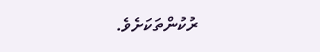ރުކުންތަކަށެވެ.